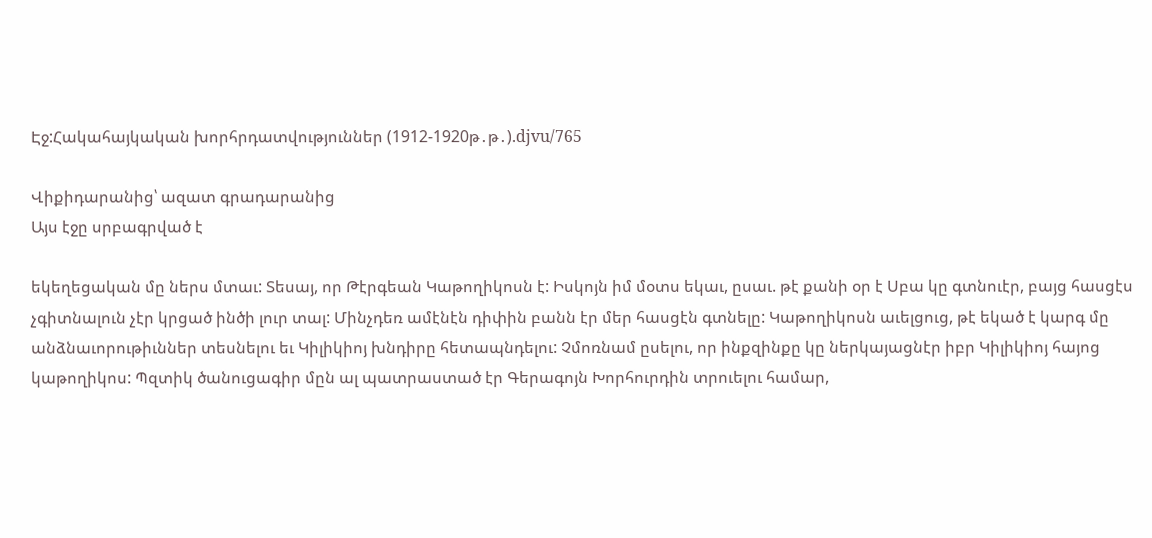Էջ:Հակահայկական խորհրդատվություններ (1912-1920թ․թ․).djvu/765

Վիքիդարանից՝ ազատ գրադարանից
Այս էջը սրբագրված է

եկեղեցական մը ներս մտաւ: Տեսայ, որ Թէրգեան Կաթողիկոսն է: Իսկոյն իմ մօտս եկաւ, ըսաւ. թէ քանի օր է Սբա կը գտնուէր, բայց հասցէս չգիտնալուն չէր կրցած ինծի լուր տալ: Մինչդեռ ամէնէն դիփին բանն էր մեր հասցէն գտնելը: Կաթողիկոսն աւելցուց, թէ եկած է կարգ մը անձնաւորութիւններ տեսնելու եւ Կիլիկիոյ խնդիրը հետապնդելու: Չմոռնամ ըսելու, որ ինքզինքը կը ներկայացնէր իբր Կիլիկիոյ հայոց կաթողիկոս: Պզտիկ ծանուցագիր մըն ալ պատրաստած էր Գերագոյն Խորհուրդին տրուելու համար,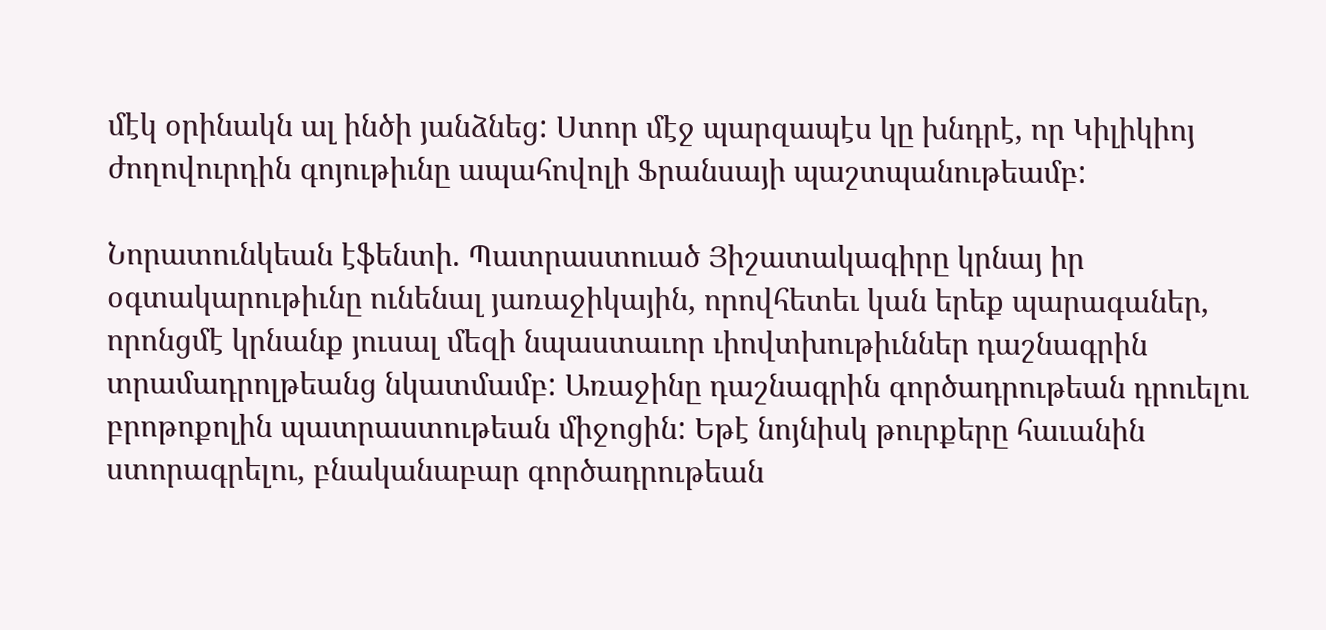մէկ օրինակն ալ ինծի յանձնեց: Ստոր մէջ պարզապէս կը խնդրէ, որ Կիլիկիոյ ժողովուրդին գոյութիւնը ապահովոլի Ֆրանսայի պաշտպանութեամբ:

Նորատունկեան էֆենտի. Պատրաստուած Յիշատակագիրը կրնայ իր օգտակարութիւնը ունենալ յառաջիկային, որովհետեւ կան երեք պարագաներ, որոնցմէ կրնանք յուսալ մեզի նպաստաւոր ւիովտխութիւններ դաշնագրին տրամադրոլթեանց նկատմամբ: Առաջինը դաշնագրին գործադրութեան դրուելու բրոթոքոլին պատրաստութեան միջոցին: Եթէ նոյնիսկ թուրքերը հաւանին ստորագրելու, բնականաբար գործադրութեան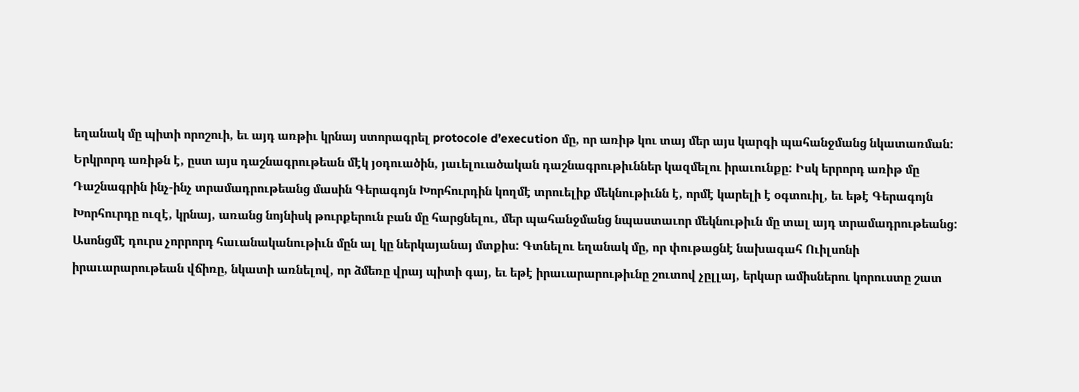եղանակ մը պիտի որոշուի, եւ այդ առթիւ կրնայ ստորագրել protocole d’execution մը, որ առիթ կու տայ մեր այս կարգի պահանջմանց նկատառման: Երկրորդ առիթն է, ըստ այս դաշնագրութեան մէկ յօդուածին, յաւելուածական դաշնագրութիւններ կազմելու իրաւունքը: Իսկ երրորդ առիթ մը Դաշնագրին ինչ-ինչ տրամադրութեանց մասին Գերագոյն Խորհուրդին կողմէ տրուելիք մեկնութիւնն է, որմէ կարելի է օգտուիլ, եւ եթէ Գերագոյն Խորհուրդը ուզէ, կրնայ, առանց նոյնիսկ թուրքերուն բան մը հարցնելու, մեր պահանջմանց նպաստաւոր մեկնութիւն մը տալ այդ տրամադրութեանց: Ասոնցմէ դուրս չորրորդ հաւանականութիւն մըն ալ կը ներկայանայ մտքիս: Գտնելու եղանակ մը, որ փութացնէ նախագահ Ուիլսոնի իրաւարարութեան վճիռը, նկատի առնելով, որ ձմեռը վրայ պիտի գայ, եւ եթէ իրաւարարութիւնը շուտով չըլլայ, երկար ամիսներու կորուստը շատ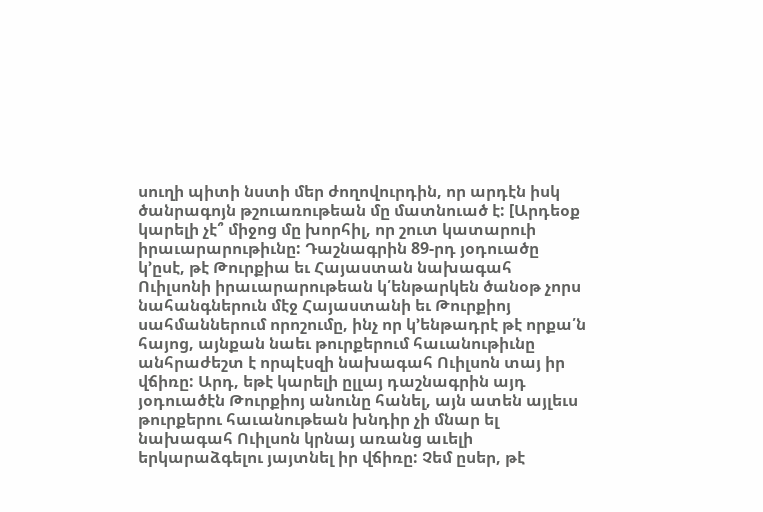սուղի պիտի նստի մեր ժողովուրդին, որ արդէն իսկ ծանրագոյն թշուառութեան մը մատնուած է: [Արդեօք կարելի չէ՞ միջոց մը խորհիլ, որ շուտ կատարուի իրաւարարութիւնը: Դաշնագրին 89-րդ յօդուածը կ՚ըսէ, թէ Թուրքիա եւ Հայաստան նախագահ Ուիլսոնի իրաւարարութեան կ՛ենթարկեն ծանօթ չորս նահանգներուն մէջ Հայաստանի եւ Թուրքիոյ սահմաններում որոշումը, ինչ որ կ՚ենթադրէ թէ որքա՛ն հայոց, այնքան նաեւ թուրքերում հաւանութիւնը անհրաժեշտ է որպէսզի նախագահ Ուիլսոն տայ իր վճիռը: Արդ, եթէ կարելի ըլլայ դաշնագրին այդ յօդուածէն Թուրքիոյ անունը հանել, այն ատեն այլեւս թուրքերու հաւանութեան խնդիր չի մնար ել նախագահ Ուիլսոն կրնայ առանց աւելի երկարաձգելու յայտնել իր վճիռը: Չեմ ըսեր, թէ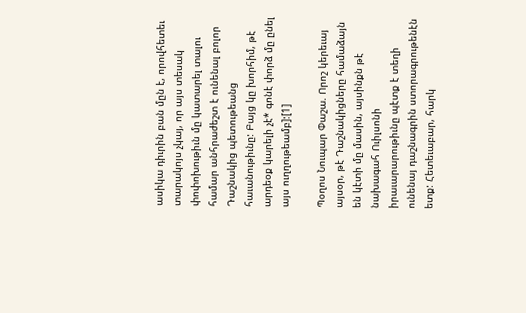ասիկա դիւրին բան մըն է, որովհետեւ տարակոյս չկայ, որ այս տեսակ փոփոխութիւն մը կատարել տալու համար անհրաժեշտ է ունենալ բոլոր Դաշնակից պետութեանց հաւանութիւնը: Բայց կը խորհիմ, թէ արդեօք կարելի չէ* գոնէ փորձ մը ընել այս ուղղութեամբ]:[1]

Պօղոս Նուպար Փաշա. Որոշ կերեւայ այսօր, թէ Դաշնակիցները համաձայն են կէտի մը մասին, այսինքն թէ նախագահ Ուիլսոնի իրաւարարութիւնը պէտք է տեղի ունենայ դաշնագրին ստորագրութենէն ետք: Հետեւաբար, հարկ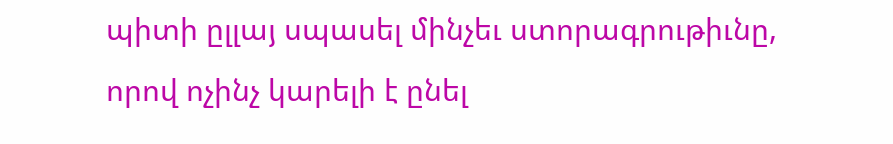պիտի ըլլայ սպասել մինչեւ ստորագրութիւնը, որով ոչինչ կարելի է ընել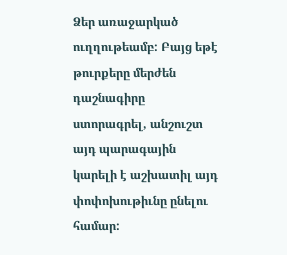Ձեր առաջարկած ուղղութեամբ: Բայց եթէ թուրքերը մերժեն դաշնագիրը ստորագրել, անշուշտ այդ պարագային կարելի է աշխատիլ այդ փոփոխութիւնը ընելու համար: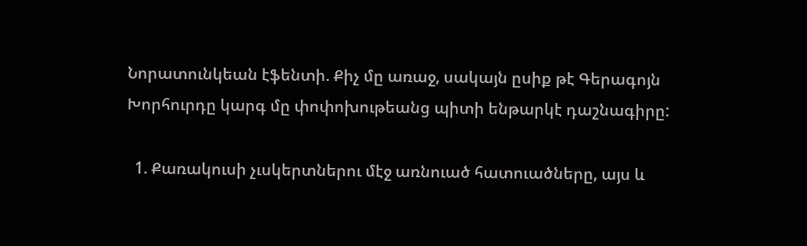Նորատունկեան էֆենտի. Քիչ մը առաջ, սակայն ըսիք թէ Գերագոյն Խորհուրդը կարգ մը փոփոխութեանց պիտի ենթարկէ դաշնագիրը:

  1. Քառակուսի չւսկերտներու մէջ առնուած հատուածները, այս և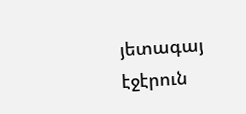յետագայ էջէրուն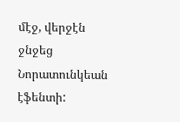մէջ, վերջէն ջնջեց Նորատունկեան էֆենտի: